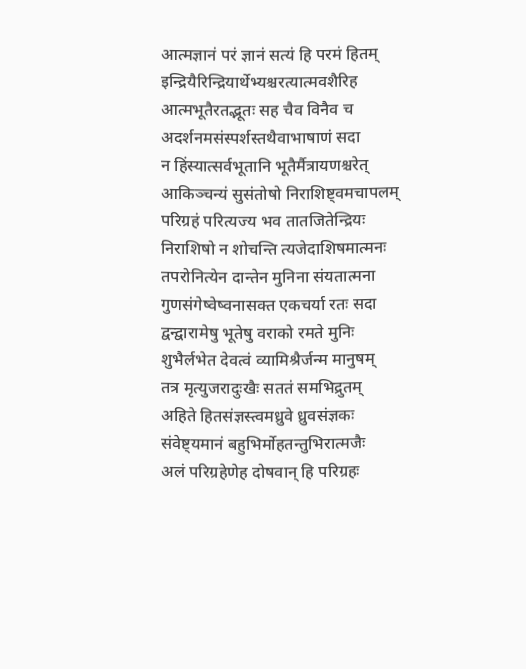आत्मज्ञानं परं ज्ञानं सत्यं हि परमं हितम्
इन्द्रियैरिन्द्रियार्थेभ्यश्चरत्यात्मवशैरिह
आत्मभूतैरतद्भूतः सह चैव विनैव च
अदर्शनमसंस्पर्शस्तथैवाभाषाणं सदा
न हिंस्यात्सर्वभूतानि भूतैर्मैत्रायणश्चरेत्
आकिञ्चन्यं सुसंतोषो निराशिष्ट्वमचापलम्
परिग्रहं परित्यज्य भव तातजितेन्द्रियः
निराशिषो न शोचन्ति त्यजेदाशिषमात्मनः
तपरोनित्येन दान्तेन मुनिना संयतात्मना
गुणसंगेष्वेष्वनासक्त एकचर्या रतः सदा
द्वन्द्वारामेषु भूतेषु वराको रमते मुनिः
शुभैर्लभेत देवत्वं व्यामिश्रैर्जन्म मानुषम्
तत्र मृत्युजरादुःखैः सततं समभिद्रुतम्
अहिते हितसंज्ञस्त्वमध्रुवे ध्रुवसंज्ञकः
संवेष्ट्यमानं बहुभिर्मोहतन्तुभिरात्मजैः
अलं परिग्रहेणेह दोषवान् हि परिग्रहः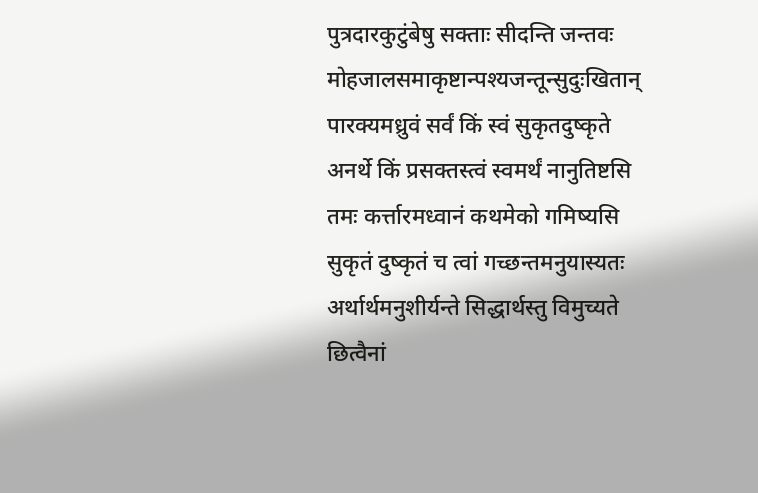पुत्रदारकुटुंबेषु सक्ताः सीदन्ति जन्तवः
मोहजालसमाकृष्टान्पश्यजन्तून्सुदुःखितान्
पारक्यमध्रुवं सर्वं किं स्वं सुकृतदुष्कृते
अनर्थे किं प्रसक्तस्त्वं स्वमर्थं नानुतिष्टसि
तमः कर्त्तारमध्वानं कथमेको गमिष्यसि
सुकृतं दुष्कृतं च त्वां गच्छन्तमनुयास्यतः
अर्थार्थमनुशीर्यन्ते सिद्धार्थस्तु विमुच्यते
छित्वैनां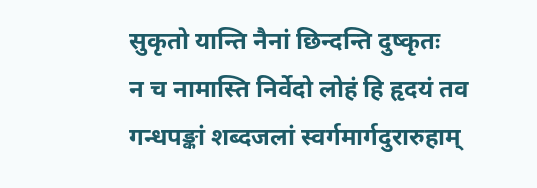सुकृतो यान्ति नैनां छिन्दन्ति दुष्कृतः
न च नामास्ति निर्वेदो लोहं हि हृदयं तव
गन्धपङ्कां शब्दजलां स्वर्गमार्गदुरारुहाम्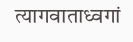त्यागवाताध्वगां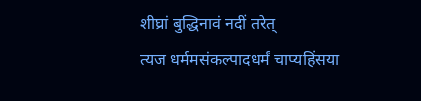शीघ्रां बुद्धिनावं नदीं तरेत्
त्यज धर्ममसंकल्पादधर्मं चाप्यहिंसया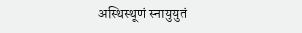अस्थिस्थूणं स्नायुयुतं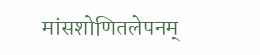मांसशोणितलेपनम्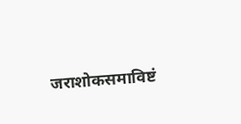जराशोकसमाविष्टं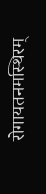रोगायतनमस्थिरम्